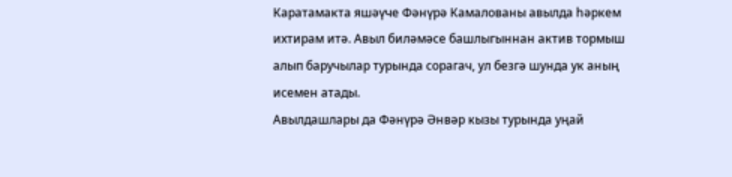Каратамакта яшәүче Фәнүрә Камалованы авылда һәркем ихтирам итә. Авыл биләмәсе башлыгыннан актив тормыш алып баручылар турында сорагач, ул безгә шунда ук аның исемен атады.
Авылдашлары да Фәнүрә Әнвәр кызы турында уңай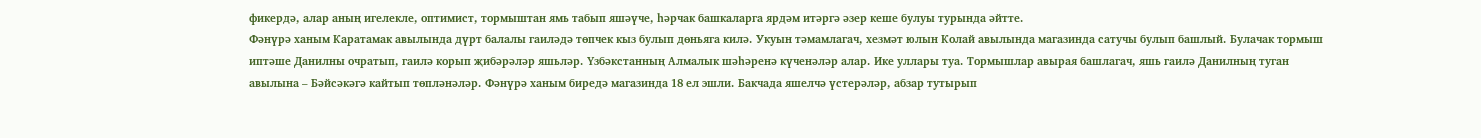фикердә, алар аның игелекле, оптимист, тормыштан ямь табып яшәүче, һәрчак башкаларга ярдәм итәргә әзер кеше булуы турында әйтте.
Фәнүрә ханым Каратамак авылында дүрт балалы гаиләдә төпчек кыз булып дөньяга килә. Укуын тәмамлагач, хезмәт юлын Колай авылында магазинда сатучы булып башлый. Булачак тормыш иптәше Данилны очратып, гаилә корып җибәрәләр яшьләр. Үзбәкстанның Алмалык шәһәренә күченәләр алар. Ике уллары туа. Тормышлар авырая башлагач, яшь гаилә Данилның туган авылына – Бәйсәкәгә кайтып төпләнәләр. Фәнүрә ханым биредә магазинда 18 ел эшли. Бакчада яшелчә үстерәләр, абзар тутырып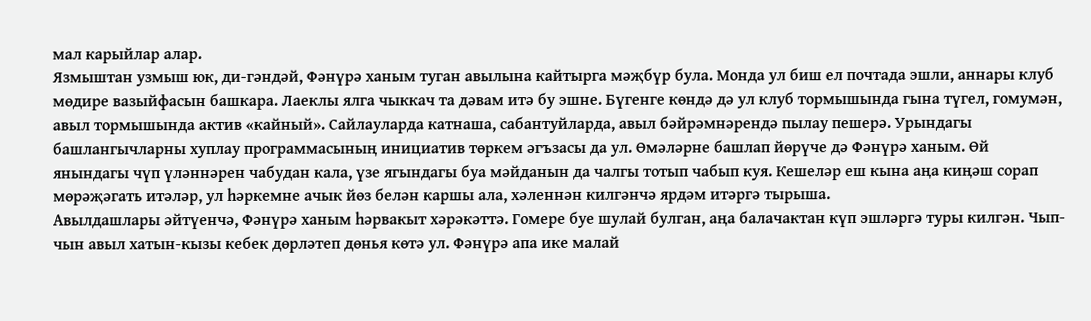мал карыйлар алар.
Язмыштан узмыш юк, ди-гәндәй, Фәнүрә ханым туган авылына кайтырга мәҗбүр була. Монда ул биш ел почтада эшли, аннары клуб мөдире вазыйфасын башкара. Лаеклы ялга чыккач та дәвам итә бу эшне. Бүгенге көндә дә ул клуб тормышында гына түгел, гомумән, авыл тормышында актив «кайный». Сайлауларда катнаша, сабантуйларда, авыл бәйрәмнәрендә пылау пешерә. Урындагы башлангычларны хуплау программасының инициатив төркем әгъзасы да ул. Өмәләрне башлап йөрүче дә Фәнүрә ханым. Өй янындагы чүп үләннәрен чабудан кала, үзе ягындагы буа мәйданын да чалгы тотып чабып куя. Кешеләр еш кына аңа киңәш сорап мөрәҗәгать итәләр, ул һәркемне ачык йөз белән каршы ала, хәленнән килгәнчә ярдәм итәргә тырыша.
Авылдашлары әйтүенчә, Фәнүрә ханым һәрвакыт хәрәкәттә. Гомере буе шулай булган, аңа балачактан күп эшләргә туры килгән. Чып-чын авыл хатын-кызы кебек дөрләтеп дөнья көтә ул. Фәнүрә апа ике малай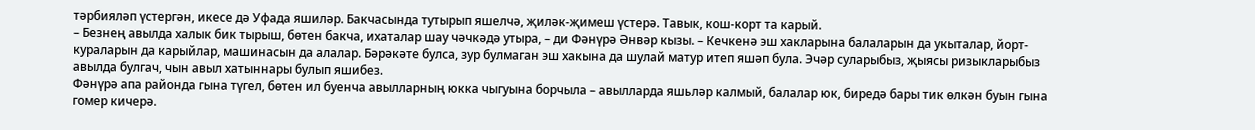тәрбияләп үстергән, икесе дә Уфада яшиләр. Бакчасында тутырып яшелчә, җиләк-җимеш үстерә. Тавык, кош-корт та карый.
– Безнең авылда халык бик тырыш, бөтен бакча, ихаталар шау чәчкәдә утыра, – ди Фәнүрә Әнвәр кызы. – Кечкенә эш хакларына балаларын да укыталар, йорт-кураларын да карыйлар, машинасын да алалар. Бәрәкәте булса, зур булмаган эш хакына да шулай матур итеп яшәп була. Эчәр суларыбыз, җыясы ризыкларыбыз авылда булгач, чын авыл хатыннары булып яшибез.
Фәнүрә апа районда гына түгел, бөтен ил буенча авылларның юкка чыгуына борчыла – авылларда яшьләр калмый, балалар юк, биредә бары тик өлкән буын гына гомер кичерә.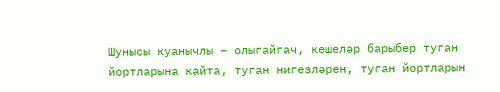Шунысы куанычлы – олыгайгач, кешеләр барыбер туган йортларына кайта, туган нигезләрен, туган йортларын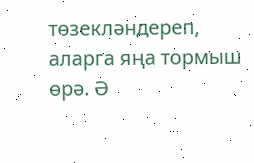төзекләндереп, аларга яңа тормыш өрә. Ә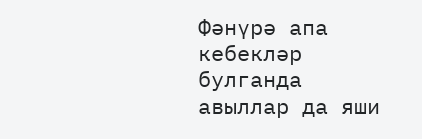Фәнүрә апа кебекләр булганда авыллар да яши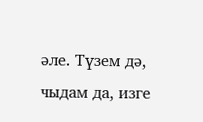әле. Түзем дә, чыдам да, изге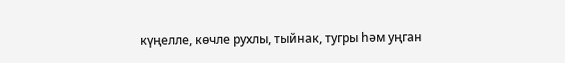күңелле, көчле рухлы, тыйнак, тугры һәм уңган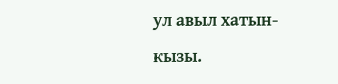ул авыл хатын-кызы.